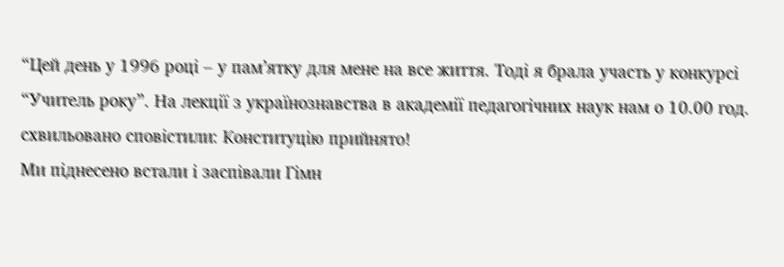“Цей день у 1996 році – у пам’ятку для мене на все життя. Тоді я брала участь у конкурсі “Учитель року”. На лекції з українознавства в академії педагогічних наук нам о 10.00 год. схвильовано сповістили: Конституцію прийнято!
Ми піднесено встали і заспівали Гімн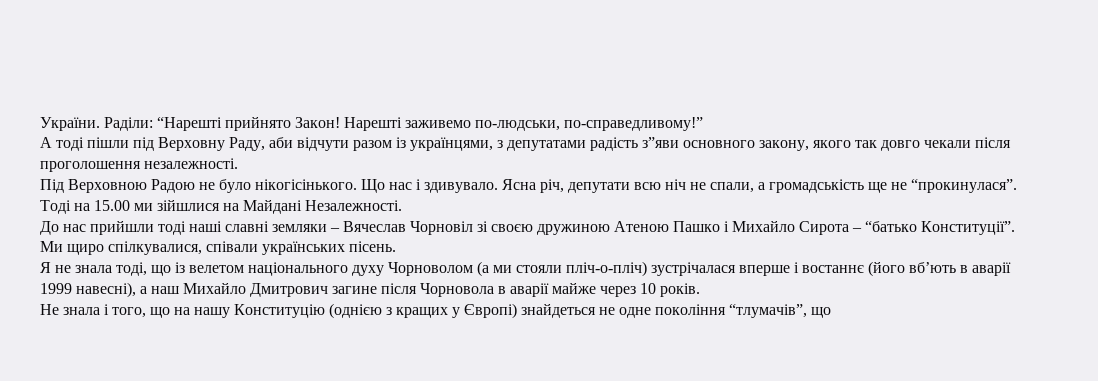України. Раділи: “Нарешті прийнято Закон! Нарешті заживемо по-людськи, по-справедливому!”
А тоді пішли під Верховну Раду, аби відчути разом із українцями, з депутатами радість з”яви основного закону, якого так довго чекали після проголошення незалежності.
Під Верховною Радою не було нікогісінького. Що нас і здивувало. Ясна річ, депутати всю ніч не спали, а громадськість ще не “прокинулася”.
Тоді на 15.00 ми зійшлися на Майдані Незалежності.
До нас прийшли тоді наші славні земляки – Вячеслав Чорновіл зі своєю дружиною Атеною Пашко і Михайло Сирота – “батько Конституції”.
Ми щиро спілкувалися, співали українських пісень.
Я не знала тоді, що із велетом національного духу Чорноволом (а ми стояли пліч-о-пліч) зустрічалася вперше і востаннє (його вб’ють в аварії 1999 навесні), а наш Михайло Дмитрович загине після Чорновола в аварії майже через 10 років.
Не знала і того, що на нашу Конституцію (однією з кращих у Європі) знайдеться не одне покоління “тлумачів”, що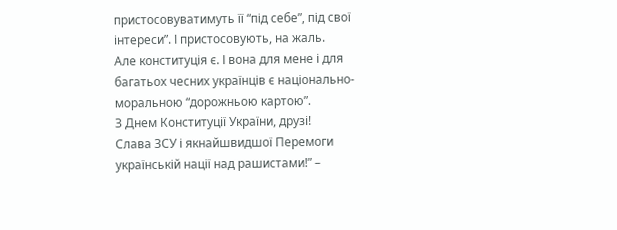пристосовуватимуть її “під себе”, під свої інтереси”. І пристосовують, на жаль.
Але конституція є. І вона для мене і для багатьох чесних українців є національно-моральною “дорожньою картою”.
З Днем Конституції України, друзі!
Слава ЗСУ і якнайшвидшої Перемоги українській нації над рашистами!” –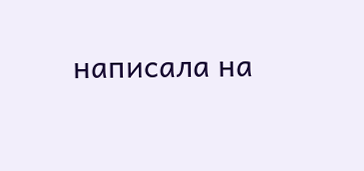написала на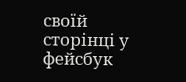своїй сторінці у фейсбук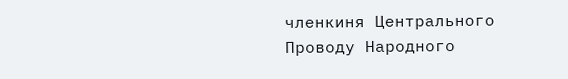членкиня Центрального Проводу Народного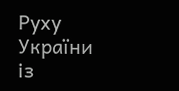Руху України із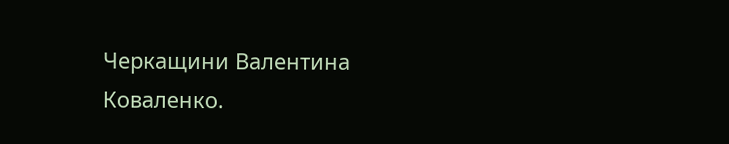Черкащини Валентина Коваленко.